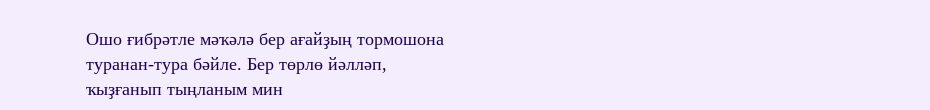Ошо ғибрәтле мәҡәлә бер ағайҙың тормошона туранан-тура бәйле. Бер төрлө йәлләп, ҡыҙғанып тыңланым мин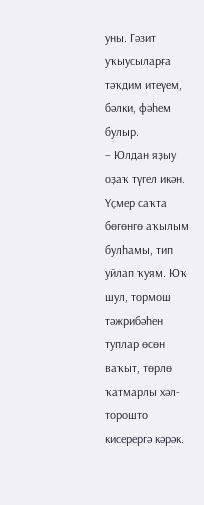уны. Гәзит уҡыусыларға тәҡдим итеүем, бәлки, фәһем булыр.
– Юлдан яҙыу оҙаҡ түгел икән. Үҫмер саҡта бөгөнгө аҡылым булһамы, тип уйлап ҡуям. Юҡ шул, тормош тәжрибәһен туплар өсөн ваҡыт, төрлө ҡатмарлы хәл-торошто кисерергә кәрәк.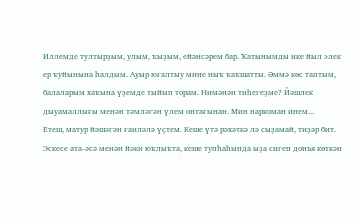Иллемде тултырҙым, улым, ҡыҙым, ейәнсәрем бар. Ҡатынымды ике йыл элек ер ҡуйынына һалдым. Ауыр юғалтыу мине ныҡ ҡаҡшатты. Әммә көс таптым, балаларым хаҡына үҙемде тыйып торам. Нимәнән тиһегеҙме? Йәшлек дыуамаллығы менән тәмләгән үлем онтағынан. Мин наркоман инем...
Етеш, матур йәшәгән ғаиләлә үҫтем. Кеше үтә рәхәткә лә сыҙамай, тиҙәр бит. Эскесе ата-әсә менән йәки юҡлыҡта, кеше тупһаһында ыҙа сигеп донъя көткән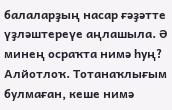балаларҙың насар ғәҙәтте үҙләштереүе аңлашыла. Ә минең осраҡта нимә һуң? Алйотлоҡ. Тотанаҡлығым булмаған, кеше нимә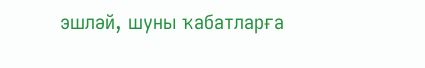эшләй, шуны ҡабатларға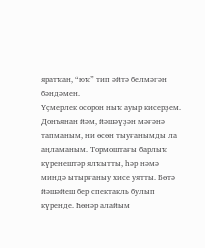яратҡан, “юҡ” тип әйтә белмәгән бәндәмен.
Үҫмерлек осорон ныҡ ауыр кисерҙем. Донъянан йәм, йәшәүҙән мәғәнә тапманым, ни өсөн тыуғанымды ла аңламаным. Тормоштағы барлыҡ күренештәр ялҡытты, һәр нәмә миндә ытырғаныу хисе уятты. Бөтә йәшәйеш бер спектакль булып күренде. Һөнәр алайым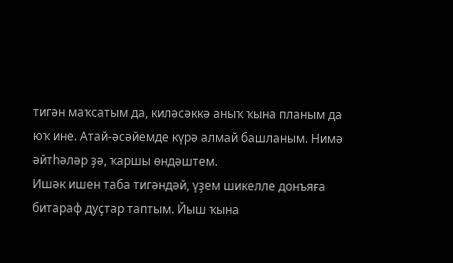тигән маҡсатым да, киләсәккә аныҡ ҡына планым да юҡ ине. Атай-әсәйемде күрә алмай башланым. Нимә әйтһәләр ҙә, ҡаршы өндәштем.
Ишәк ишен таба тигәндәй, үҙем шикелле донъяға битараф дуҫтар таптым. Йыш ҡына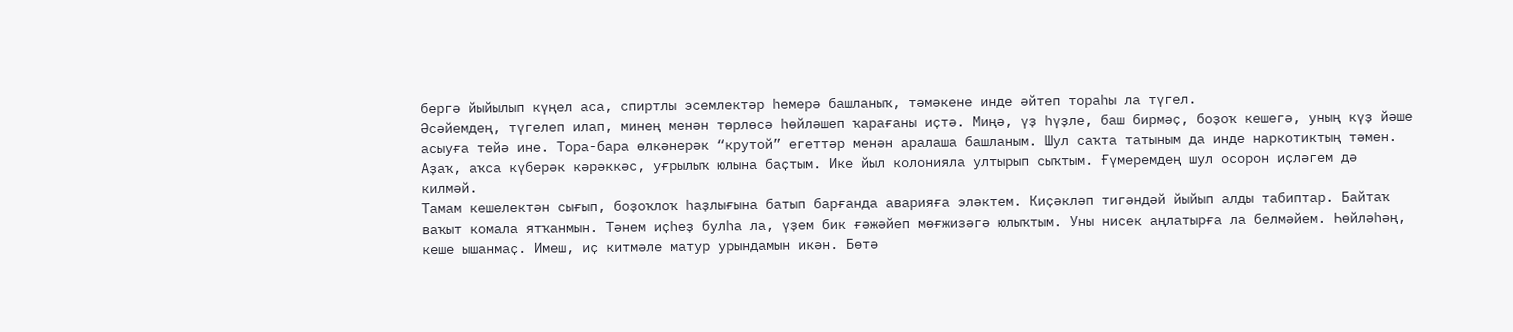бергә йыйылып күңел аса, спиртлы эсемлектәр һемерә башланыҡ, тәмәкене инде әйтеп тораһы ла түгел.
Әсәйемдең, түгелеп илап, минең менән төрлөсә һөйләшеп ҡарағаны иҫтә. Миңә, үҙ һүҙле, баш бирмәҫ, боҙоҡ кешегә, уның күҙ йәше асыуға тейә ине. Тора-бара өлкәнерәк “крутой” егеттәр менән аралаша башланым. Шул саҡта татыным да инде наркотиктың тәмен. Аҙаҡ, аҡса күберәк кәрәккәс, уғрылыҡ юлына баҫтым. Ике йыл колонияла ултырып сыҡтым. Ғүмеремдең шул осорон иҫләгем дә килмәй.
Тамам кешелектән сығып, боҙоҡлоҡ һаҙлығына батып барғанда аварияға эләктем. Киҫәкләп тигәндәй йыйып алды табиптар. Байтаҡ ваҡыт комала ятҡанмын. Тәнем иҫһеҙ булһа ла, үҙем бик ғәжәйеп мөғжизәгә юлыҡтым. Уны нисек аңлатырға ла белмәйем. Һөйләһәң, кеше ышанмаҫ. Имеш, иҫ китмәле матур урындамын икән. Бөтә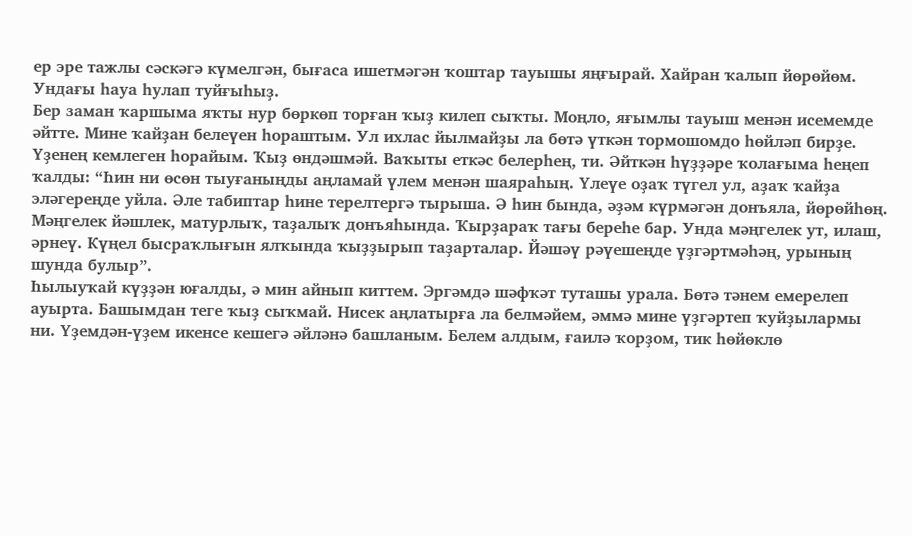ер эре тажлы сәскәгә күмелгән, бығаса ишетмәгән ҡоштар тауышы яңғырай. Хайран ҡалып йөрөйөм. Ундағы һауа һулап туйғыһыҙ.
Бер заман ҡаршыма яҡты нур бөркөп торған ҡыҙ килеп сыҡты. Моңло, яғымлы тауыш менән исемемде әйтте. Мине ҡайҙан белеүен һораштым. Ул ихлас йылмайҙы ла бөтә үткән тормошомдо һөйләп бирҙе. Үҙенең кемлеген һорайым. Ҡыҙ өндәшмәй. Ваҡыты еткәс белерһең, ти. Әйткән һүҙҙәре ҡолағыма һеңеп ҡалды: “Һин ни өсөн тыуғаныңды аңламай үлем менән шаяраһың. Үлеүе оҙаҡ түгел ул, аҙаҡ ҡайҙа эләгереңде уйла. Әле табиптар һине терелтергә тырыша. Ә һин бында, әҙәм күрмәгән донъяла, йөрөйһөң. Мәңгелек йәшлек, матурлыҡ, таҙалыҡ донъяһында. Ҡырҙараҡ тағы береһе бар. Унда мәңгелек ут, илаш, әрнеү. Күңел бысраҡлығын ялҡында ҡыҙҙырып таҙарталар. Йәшәү рәүешеңде үҙгәртмәһәң, урының шунда булыр”.
Һылыуҡай күҙҙән юғалды, ә мин айнып киттем. Эргәмдә шәфҡәт туташы урала. Бөтә тәнем емерелеп ауырта. Башымдан теге ҡыҙ сыҡмай. Нисек аңлатырға ла белмәйем, әммә мине үҙгәртеп ҡуйҙылармы ни. Үҙемдән-үҙем икенсе кешегә әйләнә башланым. Белем алдым, ғаилә ҡорҙом, тик һөйөклө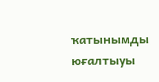ҡатынымды юғалтыуы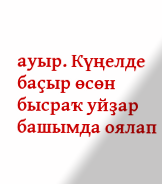ауыр. Күңелде баҫыр өсөн бысраҡ уйҙар башымда оялап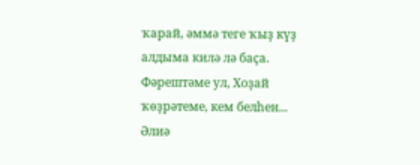ҡарай, әммә теге ҡыҙ күҙ алдыма килә лә баҫа. Фәрештәме ул, Хоҙай ҡөҙрәтеме, кем белһен...
Әлиә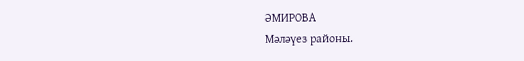ӘМИРОВА
Мәләүез районы.